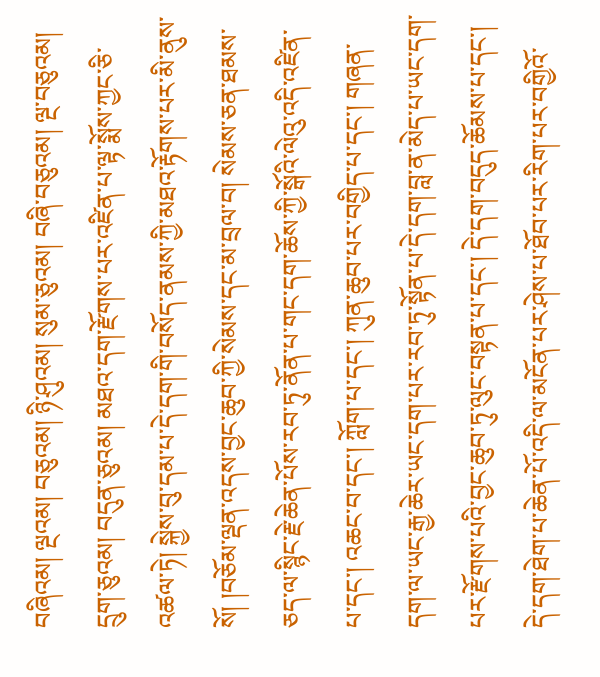བཞིའམ། ལྔའམ། བཅུའམ། ཉི་ཤུའམ། སུམ་ཅུའམ། བཞི་བཅུའམ། ལྔ་བཅུའམ། དྲུག་ཅུའམ། བདུན་ཅུའམ། མཐའ་དག་རྫོགས་པར་འཛིན་པ་ལྟ་སྨོས་ཀྱང་ཅི་འཚལ་ཏེ། སྐྱེས་བུ་དམ་པ་དེ་དག་གི་བསོད་ནམས་ཀྱི་མཐའ་རྟོགས་པར་མི་ནུས་སོ། །བཅོམ་ལྡན་འདས་བྱང་ཆུབ་ཀྱི་སེམས་དང་མ་བྲལ་བ། སེམས་ཅན་ཐམས་ཅད་ལ་སྙིང་རྗེ་ཆེན་པོས་རབ་ཏུ་ནོན་པ་གང་དག་ཆོས་ཀྱི་སྒོའི་ལེའུ་འདི་འཛིན་པ་དང་། འཆང་བ་དང་། ཀློག་པ་དང་། ཀུན་ཆུབ་པར་བགྱིད་པ་དང་། གཞན་དག་ལ་ཡང་རྒྱ་ཆེར་ཡང་དག་པར་རབ་ཏུ་སྟོན་པ་དེ་དག་བླ་ན་མེད་པ་ཡང་དག་པར་རྫོགས་པའི་བྱང་ཆུབ་ཏུ་ལུང་བསྟན་པ་དང་། དེ་དག་བདུད་ཆོམས་པ་དང་། དེ་དག་ཐེག་པ་ཆེན་པོ་འདི་ལ་མངོན་པར་ཤེས་པ་ཐོབ་པར་རིག་པར་བགྱིའོ་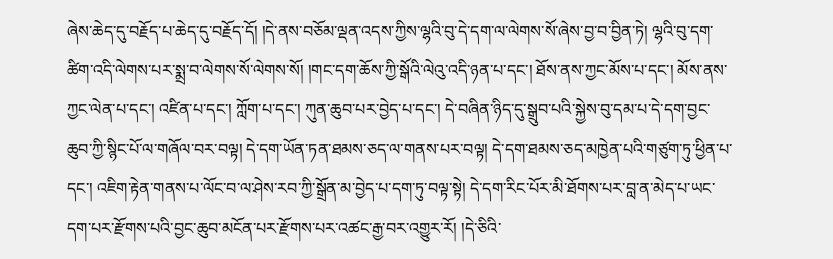ཞེས་ཆེད་དུ་བརྗོད་པ་ཆེད་དུ་བརྗོད་དོ། །དེ་ནས་བཅོམ་ལྡན་འདས་ཀྱིས་ལྷའི་བུ་དེ་དག་ལ་ལེགས་སོ་ཞེས་བྱ་བ་བྱིན་ཏེ། ལྷའི་བུ་དག་ཚིག་འདི་ལེགས་པར་སྨྲ་བ་ལེགས་སོ་ལེགས་སོ། །གང་དག་ཆོས་ཀྱི་སྒོའི་ལེའུ་འདི་ཉན་པ་དང་། ཐོས་ནས་ཀྱང་མོས་པ་དང་། མོས་ནས་ཀྱང་ལེན་པ་དང་། འཛིན་པ་དང་། ཀློག་པ་དང་། ཀུན་ཆུབ་པར་བྱེད་པ་དང་། དེ་བཞིན་ཉིད་དུ་སྒྲུབ་པའི་སྐྱེས་བུ་དམ་པ་དེ་དག་བྱང་ཆུབ་ཀྱི་སྙིང་པོ་ལ་གཞོལ་བར་བལྟ། དེ་དག་ཡོན་ཏན་ཐམས་ཅད་ལ་གནས་པར་བལྟ། དེ་དག་ཐམས་ཅད་མཁྱེན་པའི་གཙུག་ཏུ་ཕྱིན་པ་དང་། འཇིག་རྟེན་གནས་པ་ལོང་བ་ལ་ཤེས་རབ་ཀྱི་སྒྲོན་མ་བྱེད་པ་དག་ཏུ་བལྟ་སྟེ། དེ་དག་རིང་པོར་མི་ཐོགས་པར་བླ་ན་མེད་པ་ཡང་དག་པར་རྫོགས་པའི་བྱང་ཆུབ་མངོན་པར་རྫོགས་པར་འཚང་རྒྱ་བར་འགྱུར་རོ། །དེ་ཅིའི་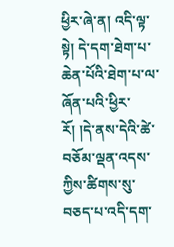ཕྱིར་ཞེ་ན། འདི་ལྟ་སྟེ། དེ་དག་ཐེག་པ་ཆེན་པོའི་ཐེག་པ་ལ་ཞོན་པའི་ཕྱིར་རོ། །དེ་ནས་དེའི་ཚེ་བཅོམ་ལྡན་འདས་ཀྱིས་ཚིགས་སུ་བཅད་པ་འདི་དག་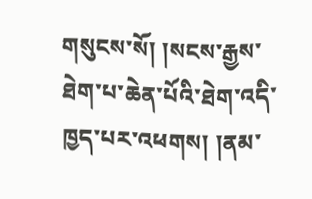གསུངས་སོ། །སངས་རྒྱས་ཐེག་པ་ཆེན་པོའི་ཐེག་འདི་ཁྱད་པར་འཕགས། །ནམ་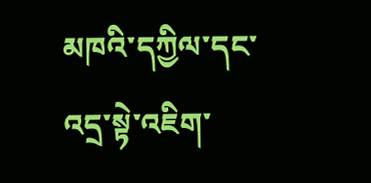མཁའི་དཀྱིལ་དང་འདྲ་སྟེ་འཇིག་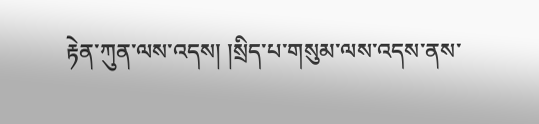རྟེན་ཀུན་ལས་འདས། །སྲིད་པ་གསུམ་ལས་འདས་ནས་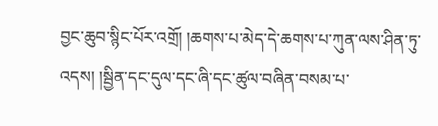བྱང་ཆུབ་སྙིང་པོར་འགྲོ། །ཆགས་པ་མེད་དེ་ཆགས་པ་ཀུན་ལས་ཤིན་ཏུ་འདས། །སྦྱིན་དང་དུལ་དང་ཞི་དང་ཚུལ་བཞིན་བསམ་པ་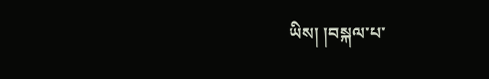ཡིས། །བསྐལ་པ་